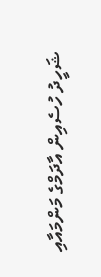ޝަހީދު ހުސެއިން އާދަމްގެ މަންމައާއި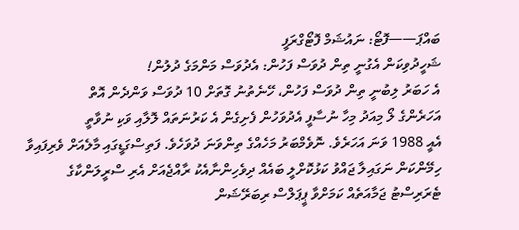ބައްޕަ——ފޮޓޯ: ނައުޝަމް ފޮޓޯގްރަފީ
ޝަހީދުވިކަން އެގުނީ ތިން ދުވަސް ފަހުން: އެދުވަސް މަންމަގެ ދުލުން!
އެ ހަބަރު ލިބުނީ ތިން ދުވަސް ފަހުން، ހޭނެތުނު ގޮތަށް 10 ދުވަސް ވަންދެން އޮތް
އަހަރެންގެ ލޯ މިއަދު މިހާ ނުސާފީ އެދުވަހުން ފެށިގެން އެ ކަރުނަތައް ލޮލާއި ވަކި ނުވާތީ
އެއީ 1988 ވަނަ އަހަރެވެ. ނޮވެމްބަރު މަހެއްގެ ތިންވަނަ ދުވަހެވެ. ފަތިސްގަޑީގައި މާލެއަށް ވެރިފައިވާ ހިމޭންކަން ނަގައިލާ ޖައްވު ކަޅުކޮށްލީ ބައެއް ދިވެހިންނާއެކު ރާއްޖެއަށް އެރި ސްރީލަންކާގެ ޓެރަރިސްޓު ޖަމާއަތެއް ކަމަށްވާ ޕީޕަލްސް ރިބަރޭޝަން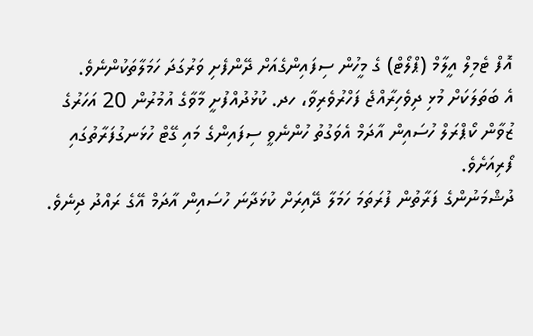އޮފް ޓެމިލް އީލާމް (ޕްލޯޓް) ގެ މީހުން ސިފައިންގެއަށް ދޭންފެށި ވަރުގަދަ ހަމަލާތަކުންނެވެ.
އެ ބަތަލަކަށް މުޅި ދިވެހިރާއްޖެ ފަހްރުވެރިވާ، ހދ. ކުޅުދުއްފުށީ މާވާގެ އުމުރުން 20 އަހަރުގެ ޒުވާން ކޯޕްރަލް ހުސައިން އާދަމް އެވަގުތު ހުންނެވީ ސިފައިންގެ މައި ގޭޓް ހުޅަނގުފަރާތުގައި ފޯރިއަށެވެ.
ދުޝްމަނުންގެ ފަރާތުން ފުރަތަމަ ހަމަލާ ދޭއިރަށް ކުޅަދާނަ ހުސައިން އާދަމް އޭގެ ރައްދު ދިނެވެ.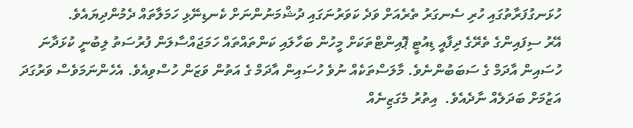ހުޅަނގުފަރާތުގައި ހުރި ސެނގަރު ތެރެއަށް ވަދެ ކަވަރުނަގައި ދުޝްމަނުންނަށް ކެނޑިނޭޅި ހަމަލާތައް ދެމުންދިޔައެވެ.
އޭރު ސިފައިންގެ ތެރޭގެ ދިފާއީ ޑިއުޓީ ޕޮއިންޓްތަކަށް މީހުން ބަހާލައި ކަންތައްތައް ހަމަޖައްސާލަން ފުރުސަތު ލިބުނީ ކުޅަދާނަ ހުސައިން އާދަމް ގެ ސަބަބުންނެވެ. މާލަސްތަކެއް ނުވެ ހުސައިން އާދަމް ގެ އަތުން ވަޒަން ހުސްވިއެވެ. އެހެންނަމަވެސް ވަރުގަދަ އަޒުމަށް ބަދަލެއް ނާދެއެވެ.  އިތުރު މެގަޒިނެއް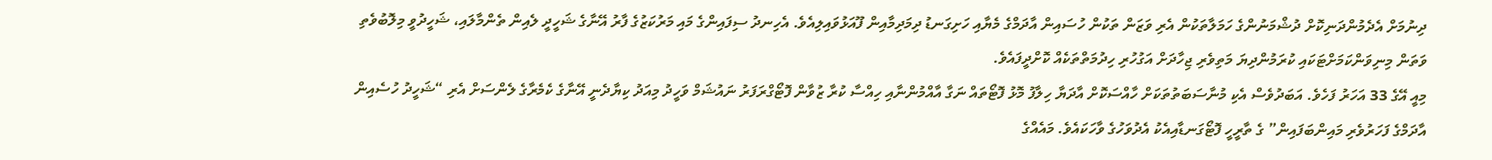ދިނުމަށް އެދެމުންދަނިކޮށް ދުޝްމަނުންގެ ހަމަލާތަކުން އެރި ވަޒަން ތަކުން ހުސައިން އާދަމްގެ މެޔާއި ހަށިގަނޑު ދިމަދިމާއިން ފޫއަޅުވައިލިއެވެ. އެހިނދު ސިފައިންގެ މައި މަރުކަޒުގެ ފާރު އޭނާގެ ޝަހީދީ ލެއިން ތެންމާލައި، ޝަހީދުވީ މިލޮބުވެތި ވަތަން މިނިވަންކަމަށްޓަކައި ކުރަމުންދިޔަ މަތިވެރި ޖިހާދަށް އަގުހުރި ހިދުމަތްތަކެއް ކޮށްދީފައެވެ.
މިއީ އޭގެ 33 އަހަރު ފަހެވެ. އަބަދުވެސް އެކި މުނާސަބަތުތަކަށް ހާއްސަކޮށް އާދަޔާ ހިލާފު މޮޅު ފޮޓޯތައް ނަގާ އާއްމުންނާއި ހިއްސާ ކުރާ ޒުވާން ފޮޓޯގްރަފަރު ނައުޝަމް ވަހީދު މިއަދު ކިޔާދެނީ އޭނާގެ ކެމެރާގެ ލެންސަށް އެރި “ޝަހީދު ހުސެއިން އާދަމްގެ ފަހަރުވެރި މައިންބަފައިން” ގެ ތާރީހީ ފޮޓޯގަނޑާއިއެކު އެދުވަހުގެ ވާހަކައެވެ. މައެއްގެ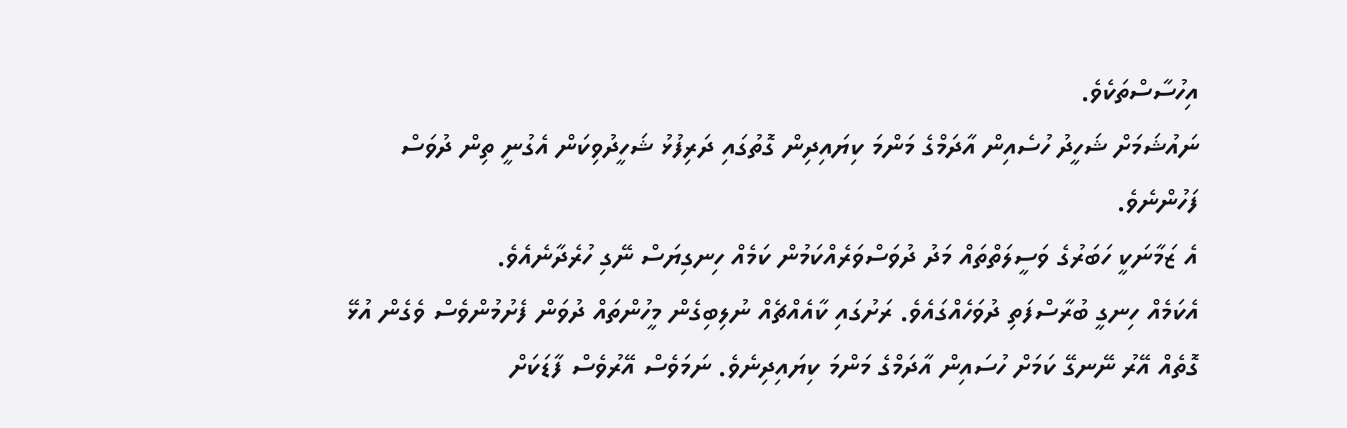އިހުސާސްތަކެވެ.
ނައުޝަމަށް ޝަހީދު ހުސެއިން އާދަމްގެ މަންމަ ކިޔައިދިން ގޮތުގައި ދަރިފުޅު ޝަހީދުވިކަން އެގުނީ ތިން ދުވަސް ފަހުންނެވެ.
އެ ޒަމާނަކީ ހަބަރުގެ ވަސީލަތްތައް މަދު ދުވަސްވަރެއްކަމުން ކަމެއް ހިނގިޔަސް ނޭގި ހުރެދާނެއެވެ.
އެކަމެއް ހިނގީ ބުރާސްފަތި ދުވަހެއްގައެވެ. ރަށުގައި ކާއެއްޗެއް ނުލިބިގެން މީހުންތައް ދުވަން ފެށުމުންވެސް ވެގެން އުޅޭ ގޮތެއް އޭރު ނޭނގޭ ކަމަށް ހުސައިން އާދަމްގެ މަންމަ ކިޔައިދިނެވެ. ނަމަވެސް އޭރުވެސް ފާޑަކަށް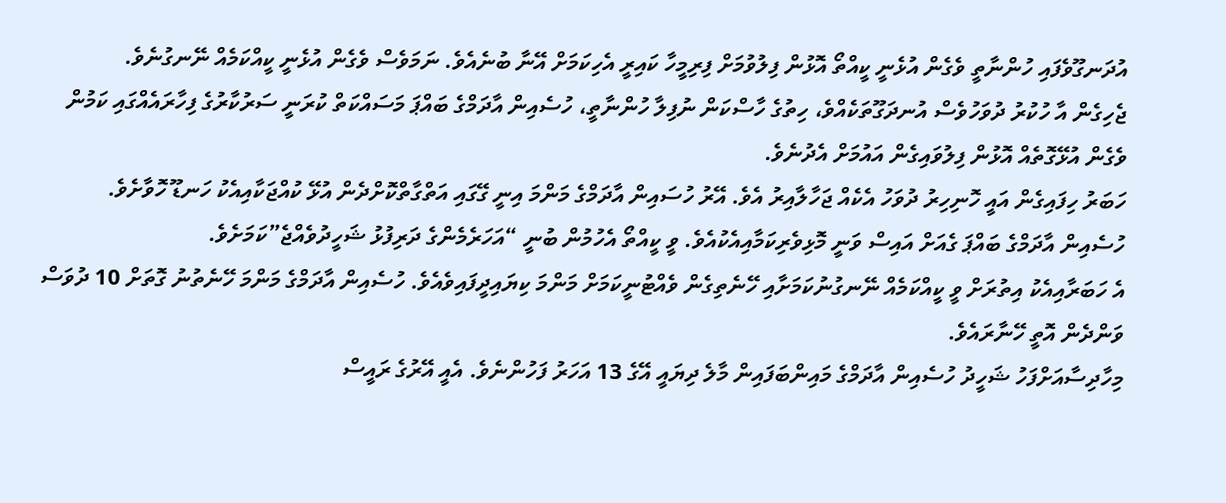އުދަނގޫވެފައި ހުންނާތީ ވެގެން އުޅެނީ ކީއްތޯ އޮޅުން ފިލުވުމަށް ފިރިމީހާ ކައިރީ އެހިކަމަށް އޭނާ ބުނެއެވެ. ނަމަވެސް ވެގެން އުޅެނީ ކީއްކަމެއް ނޭނގުނެވެ.
ޖެހިގެން އާ ހުކުރު ދުވަހުވެސް އުނދަގޫތަކެއްވެ، ހިތުގެ ހާސްކަން ނުފިލާ ހުންނާތީ، ހުސެއިން އާދަމްގެ ބައްޕަ މަސައްކަތް ކުރަނީ ސަރުކާރުގެ ފިހާރައެއްގައި ކަމުން ވެގެން އުޅޭގޮތެއް އޮޅުން ފިލުވައިގެން އައުމަށް އެދުނެވެ.
ހަބަރު ހިފައިގެން އައީ ހޮނިހިރު ދުވަހު އެކެއް ޖަހާލާއިރު އެވެ. އޭރު ހުސައިން އާދަމްގެ މަންމަ އިނީ ގޭގައި އަތްގާތްކޮށްދެން އުޅޭ ކުއްޖަކާއިއެކު ހަނޑޫ ހޮވާށެވެ.
ހުސެއިން އާދަމްގެ ބައްޕަ ގެއަށް އައިސް ވަނީ މޮޅިވެރިކަމާއިއެކުއެވެ. ވީ ކީއްތޯ އެހުމުން ބުނީ “އަހަރެމެންގެ ދަރިފުޅު ޝަހީދުވެއްޖެ”ކަމަށެވެ.
އެ ހަބަރާއިއެކު އިތުރަށް ވީ ކީއްކަމެއް ނޭނގުނުކަމަށާއި ހޭނެތިގެން ވެއްޓުނީކަމަށް މަންމަ ކިޔައިދީފައިވެއެވެ. ހުސެއިން އާދަމްގެ މަންމަ ހޭނެތުނު ގޮތަށް 10 ދުވަސް ވަންދެން އޮތީ ހޭނާރައެވެ.
މިހާދިސާއަށްފަހު ޝަހީދު ހުސެއިން އާދަމްގެ މައިންބަފައިން މާލެ ދިޔައީ އޭގެ 13 އަހަރު ފަހުންނެވެ. އެއީ އޭރުގެ ރައީސް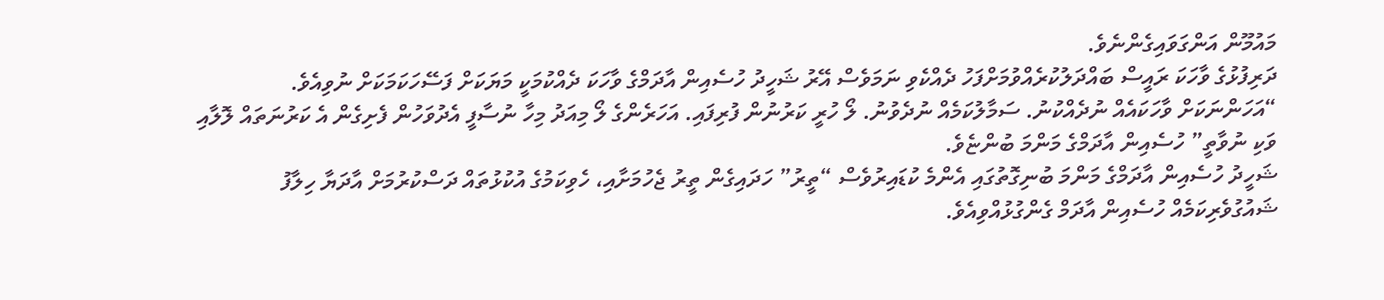މައުމޫން އަންގަވައިގެންނެވެ.
ދަރިފުޅުގެ ވާހަކަ ރައީސް ބައްދަލުކުރެއްވުމަށްފަހު ދެއްކެވި ނަމަވެސް އޭރު ޝަހީދު ހުސެއިން އާދަމްގެ ވާހަކަ ދެއްކުމަކީ މަޔަކަށް ފަސޭހަކަމަކަށް ނުވިއެވެ.
“އަހަންނަކަށް ވާހަކައެއް ނުދެއްކުނު. ސަމާލުކަމެއް ނުދެވުނު. ލޯ ހުރީ ކަރުނުން ފުރިފައި. އަހަރެންގެ ލޯ މިއަދު މިހާ ނުސާފީ އެދުވަހުން ފެށިގެން އެ ކަރުނަތައް ލޮލާއި ވަކި ނުވާތީ” ހުސެއިން އާދަމްގެ މަންމަ ބުންޏެވެ.
ޝަހީދު ހުސެއިން އާދަމްގެ މަންމަ ބުނިގޮތުގައި އެންމެ ކުޑައިރުވެސް “ތީރު” ހަދައިގެން ތީރު ޖެހުމަށާއި، ހެވިކަމުގެ އުކުޅުތައް ދަސްކުރުމަށް އާދަޔާ ހިލާފު ޝައުގުވެރިކަމެއް ހުސެއިން އާދަމް ގެންގުޅުއްވިއެވެ.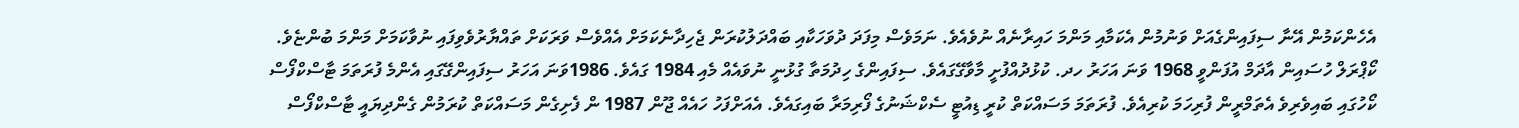އެހެންކަމުން އޭނާ ސިފައިންގެއަށް ވަނުމުން އެކަމާއި މަންމަ ހައިރާނެއް ނުވެއެވެ. ނަމަވެސް މިފަދަ ދުވަހަކާއި ބައްދަލުކުރަން ޖެހިދާނެކަމަށް އެއްވެސް ވަރަކަށް ތައްޔާރުވެވިފައި ނުވާކަމަށް މަންމަ ބުންޏެވެ.
ކޯޕްރަލް ހުސައިން އާދަމް އުފަންވީ 1968 ވަނަ އަހަރު ހދ. ކުޅުދުއްފުށީ މާވާގޭގައެވެ. ސިފައިންގެ ހިދުމަތާ ގުޅުނީ ނުވައެއް މެއި 1984 ގައެވެ. 1986ވަނަ އަހަރު ސިފައިންގޭގައި އެންމެ ފުރަތަމަ ޓާސްކްފޯސް ކޯހުގައި ބައިވެރިވެ އެތަމްރީން ފުރިހަމަ ކުރިއެވެ. ފުރަތަމަ މަސައްކަތް ކުރީ ޑިއުޓީ ސެކްޝަނުގެ ފޯރިމަރާ ބައިގައެވެ. އެއަށްފަހު ހައެއް ޖޫން 1987 ން ފެށިގެން މަސައްކަތް ކުރަމުން ގެންދިޔައީ ޓާސްކްފޯސް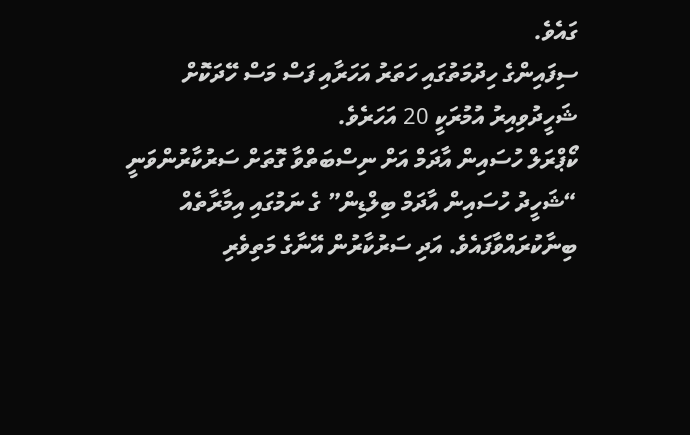ގައެވެ.
ސިފައިންގެ ހިދުމަތުގައި ހަތަރު އަހަރާއި ފަސް މަސް ހޭދަކޮށް ޝަހީދުވިއިރު އުމުރަކީ 20 އަހަރެވެ.
ކޯޕްރަލް ހުސައިން އާދަމް އަށް ނިސްބަތްވާ ގޮތަށް ސަރުކާރުންވަނީ “ޝަހީދު ހުސައިން އާދަމް ބިލްޑިން” ގެ ނަމުގައި އިމާރާތެއް ބިނާކުރައްވާފައެވެ. އަދި ސަރުކާރުން އޭނާގެ މަތިވެރި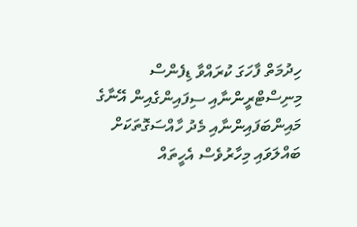ހިދުމަތް ފާހަގަ ކުރައްވާ ޑިފެންސް މިނިސްޓްރީންނާއި ސިފައިންގެއިން އޭނާގެ މައިންބަފައިންނާއި މެދު ހާއްސަގޮތަކަށް ބައްލަވައި މިހާރުވެސް އެހީތައް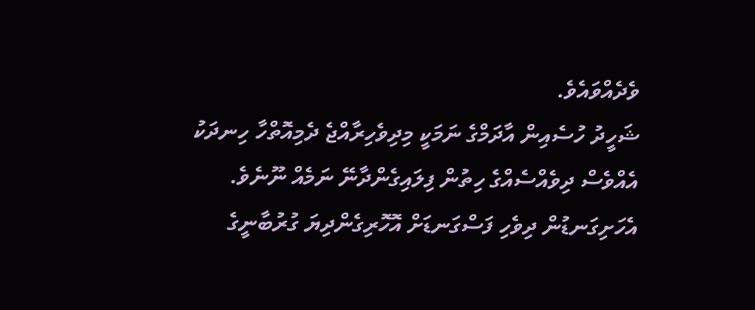ވެދެއްވައެވެ.
ޝަހީދު ހުސެއިން އާދަމްގެ ނަމަކީ މިދިވެހިރާއްޖެ ދެމިއޮތްހާ ހިނދަކު އެއްވެސް ދިވެއްސެއްގެ ހިތުން ފިލައިގެންދާނޭ ނަމެއް ނޫނެވެ. އެހަށިގަނޑުން ދިވެހި ފަސްގަނޑަށް އޮހޮރިގެންދިޔަ ގުރުބާނީގެ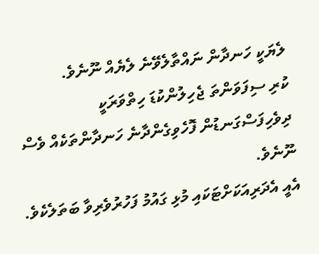ލެޔަކީ ހަނދާން ނައްތާލެވޭނެ ލެޔެއް ނޫނެވެ.
ކުރި ސިފަވަންތަ ޖެހިލުންކުޑަ ހިތްވަރަކީ ދިވެހިފަސްގަނޑުން ފޮހެވިގެންދާނެ ހަނދާންތަކެއް ވެސް ނޫނެވެ.
އެއީ އެދަރިއަކަށްޓަކައި މުޅި ގައުމު ފަހުރުވެރިވާ ބަތަލެކެވެ.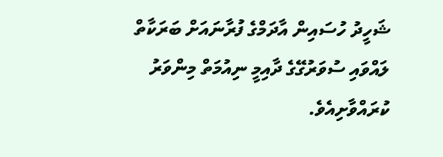ޝަހީދު ހުސައިން އާދަމްގެ ފުރާނައަށް ބަރަކާތް ލައްވައި ސުވަރުގޭގެ ދާއިމީ ނިއުމަތް މިންވަރު ކުރައްވާށިއެވެ.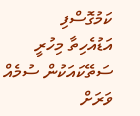ކަމުގޮސްފި
އަޑުއެހިތާ މިހުރީ
ސަތޭކައަކުން ސުމެއް
ވަރަށް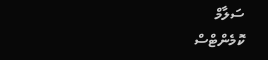ސަލާމް
ކޮމެންޓްސް